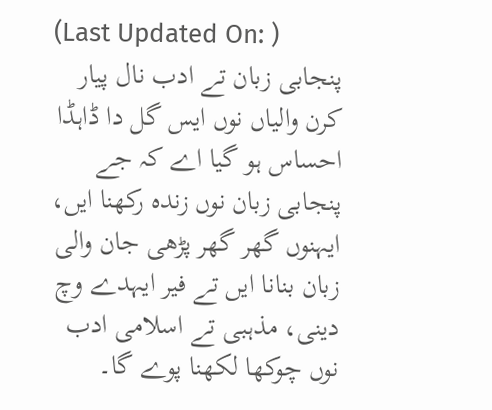(Last Updated On: )
پنجابی زبان تے ادب نال پیار کرن والیاں نوں ایس گل دا ڈاہڈا احساس ہو گیا اے کہ جے پنجابی زبان نوں زندہ رکھنا ایں، ایہنوں گھر گھر پڑھی جان والی زبان بنانا ایں تے فیر ایہدے وچ دینی، مذہبی تے اسلامی ادب نوں چوکھا لکھنا پوے گا۔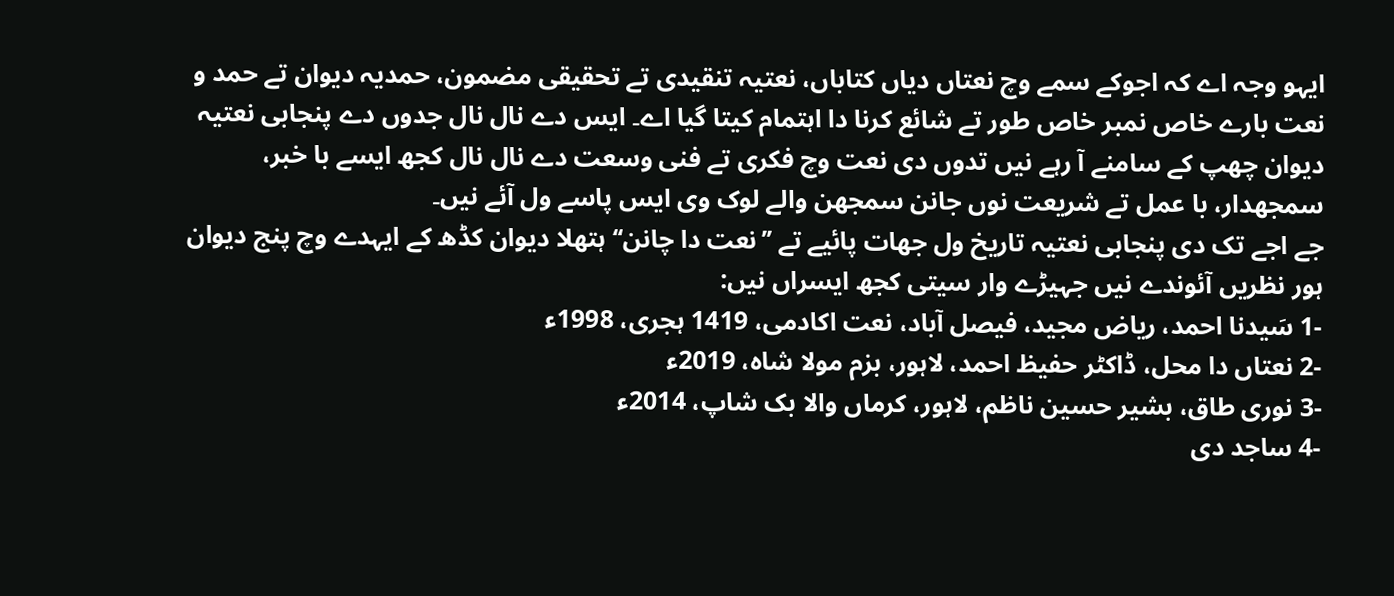ایہو وجہ اے کہ اجوکے سمے وچ نعتاں دیاں کتاباں، نعتیہ تنقیدی تے تحقیقی مضمون، حمدیہ دیوان تے حمد و نعت بارے خاص نمبر خاص طور تے شائع کرنا دا اہتمام کیتا گیا اے۔ ایس دے نال نال جدوں دے پنجابی نعتیہ دیوان چھپ کے سامنے آ رہے نیں تدوں دی نعت وچ فکری تے فنی وسعت دے نال نال کجھ ایسے با خبر، سمجھدار، با عمل تے شریعت نوں جانن سمجھن والے لوک وی ایس پاسے ول آئے نیں۔
جے اجے تک دی پنجابی نعتیہ تاریخ ول جھات پائیے تے ’’نعت دا چانن‘‘ ہتھلا دیوان کڈھ کے ایہدے وچ پنج دیوان ہور نظریں آئوندے نیں جہیڑے وار سیتی کجھ ایسراں نیں:
-1 سَیدنا احمد، ریاض مجید، فیصل آباد، نعت اکادمی، 1419 ہجری، 1998ء
-2 نعتاں دا محل، ڈاکٹر حفیظ احمد، لاہور، بزم مولا شاہ، 2019ء
-3 نوری طاق، بشیر حسین ناظم، لاہور، کرماں والا بک شاپ، 2014ء
-4 ساجد دی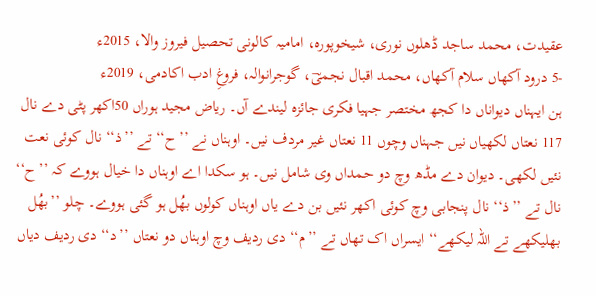عقیدت، محمد ساجد ڈھلوں نوری، شیخوپورہ، امامیہ کالونی تحصیل فیروز والا، 2015ء
-5 درود آکھاں سلام آکھاں، محمد اقبال نجمیؔ، گوجرانوالہ، فروغِ ادب اکادمی، 2019ء
ہن ایہناں دیواناں دا کجھ مختصر جہیا فکری جائزہ لیندے آں۔ ریاض مجید ہوراں 50اکھر پٹی دے نال 117 نعتاں لکھیاں نیں جہناں وچوں 11 نعتاں غیر مردف نیں۔ اوہناں نے ’’ح‘‘ تے ’’ذ‘‘ نال کوئی نعت نئیں لکھی۔ دیوان دے مڈھ وچ دو حمداں وی شامل نیں۔ ہو سکدا اے اوہناں دا خیال ہووے کہ ’’ح‘‘ نال تے ’’ذ‘‘ نال پنجابی وچ کوئی اکھر نئیں بن دے یاں اوہناں کولوں بھُل ہو گئی ہووے۔ چلو ’’بھُل بھلیکھے تے اللہ لیکھے‘‘ ایسراں اک تھاں تے ’’م‘‘ دی ردیف وچ اوہناں دو نعتاں ’’د‘‘ دی ردیف دیاں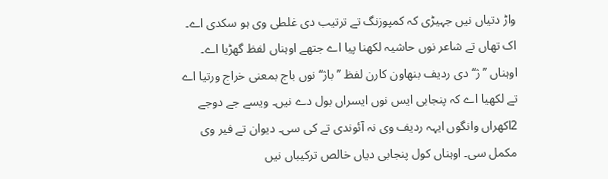واڑ دتیاں نیں جہیڑی کہ کمپوزنگ تے ترتیب دی غلطی وی ہو سکدی اے۔ اک تھاں تے شاعر نوں حاشیہ لکھنا پیا اے جتھے اوہناں لفظ گھڑیا اے۔ اوہناں ’’ژ‘‘ دی ردیف بنھاون کارن لفظ ’’باژ‘‘ نوں باج بمعنی خراج ورتیا اے تے لکھیا اے کہ پنجابی ایس نوں ایسراں بول دے نیں۔ ویسے جے دوجے 2اکھراں وانگوں ایہہ ردیف وی نہ آئوندی تے کی سی۔ دیوان تے فیر وی مکمل سی۔ اوہناں کول پنجابی دیاں خالص ترکیباں نیں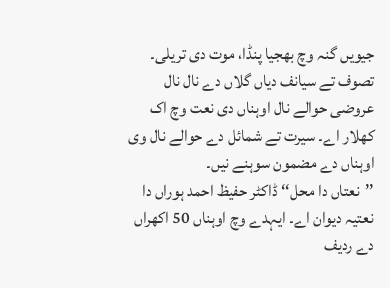جیویں گنہ وچ بھجیا پنڈا، موت دی تریلی۔ تصوف تے سیانف دیاں گلاں دے نال نال عروضی حوالے نال اوہناں دی نعت وچ اک کھلار اے۔ سیرت تے شمائل دے حوالے نال وی اوہناں دے مضمون سوہنے نیں۔
’’نعتاں دا محل‘‘ ڈاکٹر حفیظ احمد ہوراں دا نعتیہ دیوان اے۔ ایہدے وچ اوہناں 50 اکھراں دے ردیف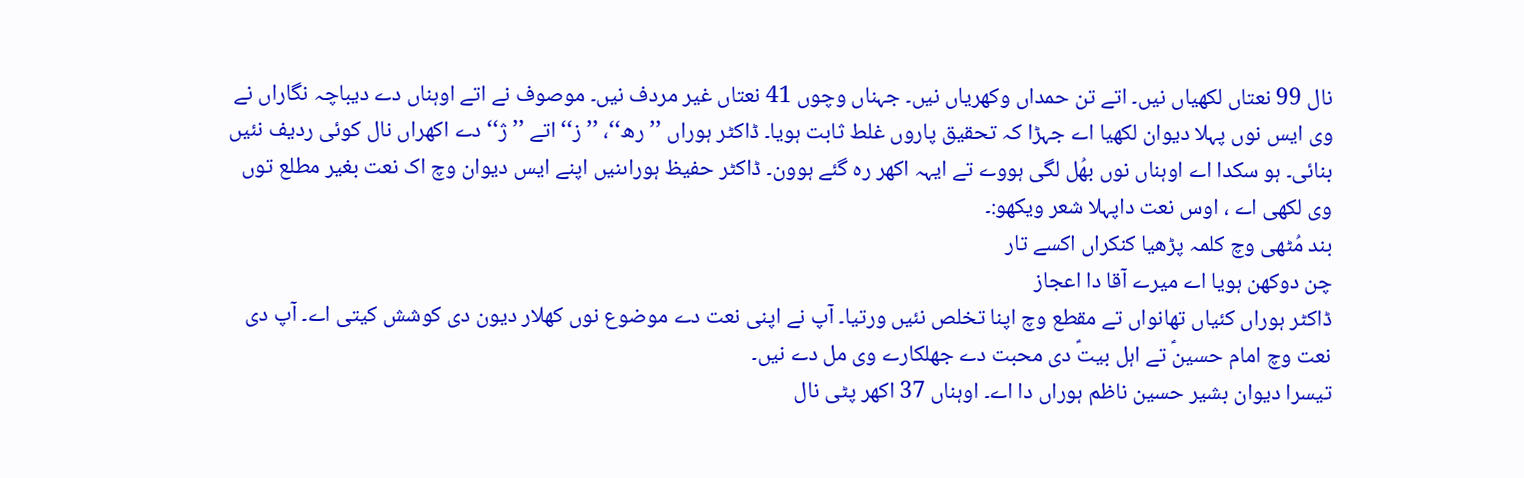نال 99 نعتاں لکھیاں نیں۔ اتے تن حمداں وکھریاں نیں۔ جہناں وچوں 41 نعتاں غیر مردف نیں۔ موصوف نے اتے اوہناں دے دیباچہ نگاراں نے وی ایس نوں پہلا دیوان لکھیا اے جہڑا کہ تحقیق پاروں غلط ثابت ہویا۔ ڈاکٹر ہوراں ’’رھ‘‘، ’’ز‘‘ اتے ’’ژ‘‘ دے اکھراں نال کوئی ردیف نئیں بنائی۔ ہو سکدا اے اوہناں نوں بھُل لگی ہووے تے ایہہ اکھر رہ گئے ہوون۔ ڈاکٹر حفیظ ہوراںنیں اپنے ایس دیوان وچ اک نعت بغیر مطلع توں وی لکھی اے ، اوس نعت داپہلا شعر ویکھو:۔
بند مُٹھی وچ کلمہ پڑھیا کنکراں اکسے تار
چن دوکھن ہویا اے میرے آقا دا اعجاز
ڈاکٹر ہوراں کئیاں تھانواں تے مقطع وچ اپنا تخلص نئیں ورتیا۔ آپ نے اپنی نعت دے موضوع نوں کھلار دیون دی کوشش کیتی اے۔ آپ دی نعت وچ امام حسینؑ تے اہل بیتؑ دی محبت دے جھلکارے وی مل دے نیں۔
تیسرا دیوان بشیر حسین ناظم ہوراں دا اے۔ اوہناں 37 اکھر پٹی نال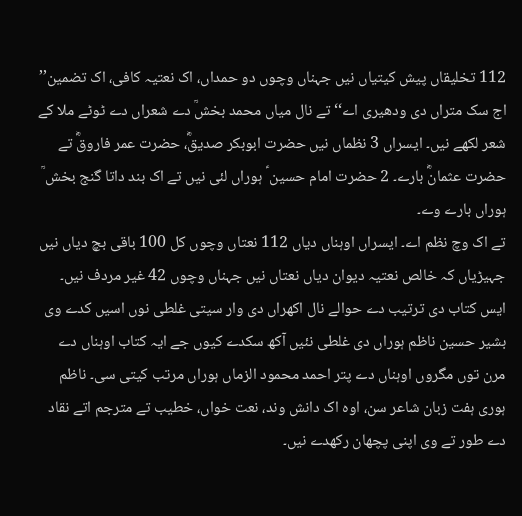112 تخلیقاں پیش کیتیاں نیں جہناں وچوں دو حمداں، اک نعتیہ کافی، اک تضمین’’ اج سک متراں دی ودھیری اے‘‘ تے نال میاں محمد بخشؒ دے شعراں دے ٹوٹے ملا کے شعر لکھے نیں۔ ایسراں 3 نظماں نیں حضرت ابوبکر صدیقؓ، حضرت عمر فاروقؓ تے حضرت عثمانؓ بارے۔ 2 حضرت امام حسین ؑ ہوراں لئی نیں تے اک بند داتا گنج بخش ؒ ہوراں بارے وے۔
تے اک وچ نظم اے۔ ایسراں اوہناں دیاں 112 نعتاں وچوں کل 100 باقی بچ دیاں نیں جہیڑیاں کہ خالص نعتیہ دیوان دیاں نعتاں نیں جہناں وچوں 42 غیر مردف نیں۔ ایس کتاب دی ترتیب دے حوالے نال اکھراں دی وار سیتی غلطی نوں اسیں کدے وی بشیر حسین ناظم ہوراں دی غلطی نئیں آکھ سکدے کیوں جے ایہ کتاب اوہناں دے مرن توں مگروں اوہناں دے پتر احمد محمود الزماں ہوراں مرتب کیتی سی۔ ناظم ہوری ہفت زبان شاعر سن، اوہ اک دانش وند، نعت خواں، خطیب تے مترجم اتے نقاد دے طور تے وی اپنی پچھان رکھدے نیں۔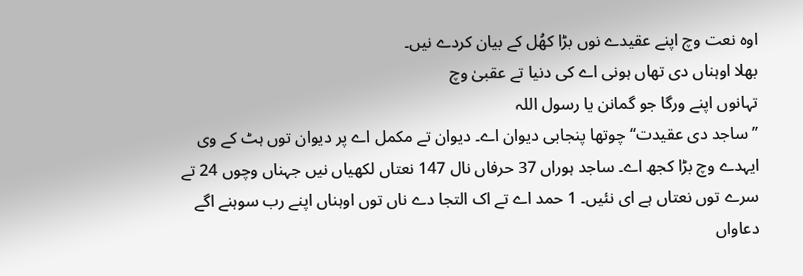اوہ نعت وچ اپنے عقیدے نوں بڑا کھُل کے بیان کردے نیں۔
بھلا اوہناں دی تھاں ہونی اے کی دنیا تے عقبیٰ وچ
تہانوں اپنے ورگا جو گمانن یا رسول اللہ
’’ساجد دی عقیدت‘‘ چوتھا پنجابی دیوان اے۔ دیوان تے مکمل اے پر دیوان توں ہٹ کے وی ایہدے وچ بڑا کجھ اے۔ ساجد ہوراں 37 حرفاں نال 147 نعتاں لکھیاں نیں جہناں وچوں 24 تے سرے توں نعتاں ہے ای نئیں۔ 1 حمد اے تے اک التجا دے ناں توں اوہناں اپنے رب سوہنے اگے دعاواں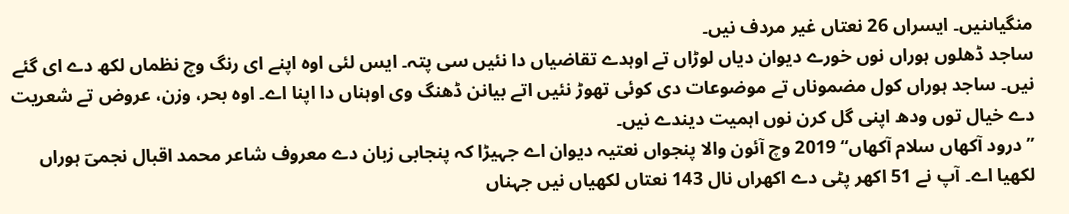منگیاںنیں۔ ایسراں 26 نعتاں غیر مردف نیں۔
ساجد ڈھلوں ہوراں نوں خورے دیوان دیاں لوڑاں تے اوہدے تقاضیاں دا نئیں سی پتہ۔ ایس لئی اوہ اپنے ای رنگ وچ نظماں لکھ دے ای گئے نیں۔ ساجد ہوراں کول مضموناں تے موضوعات دی کوئی تھوڑ نئیں اتے بیانن ڈھنگ وی اوہناں دا اپنا اے۔ اوہ بحر، وزن، عروض تے شعریت دے خیال توں ودھ اپنی گل کرن نوں اہمیت دیندے نیں۔
’’درود آکھاں سلام آکھاں‘‘ 2019 وچ آئون والا پنجواں نعتیہ دیوان اے جہیڑا کہ پنجابی زبان دے معروف شاعر محمد اقبال نجمیؔ ہوراں لکھیا اے۔ آپ نے 51 اکھر پٹی دے اکھراں نال 143 نعتاں لکھیاں نیں جہناں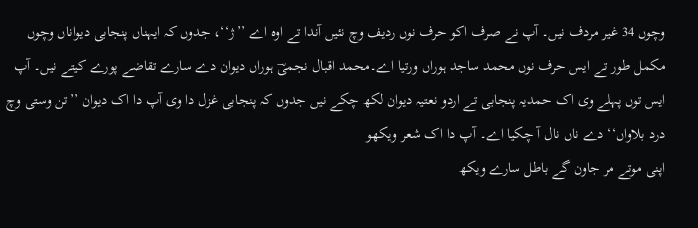وچوں 34 غیر مردف نیں۔ آپ نے صرف اکو حرف نوں ردیف وچ نئیں آندا تے اوہ اے ’’ژ‘‘، جدوں کہ ایہناں پنجابی دیواناں وچوں مکمل طور تے ایس حرف نوں محمد ساجد ہوراں ورتیا اے۔محمد اقبال نجمیؔ ہوراں دیوان دے سارے تقاضے پورے کیتے نیں۔ آپ ایس توں پہلے وی اک حمدیہ پنجابی تے اردو نعتیہ دیوان لکھ چکے نیں جدوں کہ پنجابی غزل دا وی آپ دا اک دیوان ’’تن وستی وچ درد بلاواں‘‘ دے ناں نال آ چکیا اے۔ آپ دا اک شعر ویکھو
اپنی موتے مر جاون گے باطل سارے ویکھ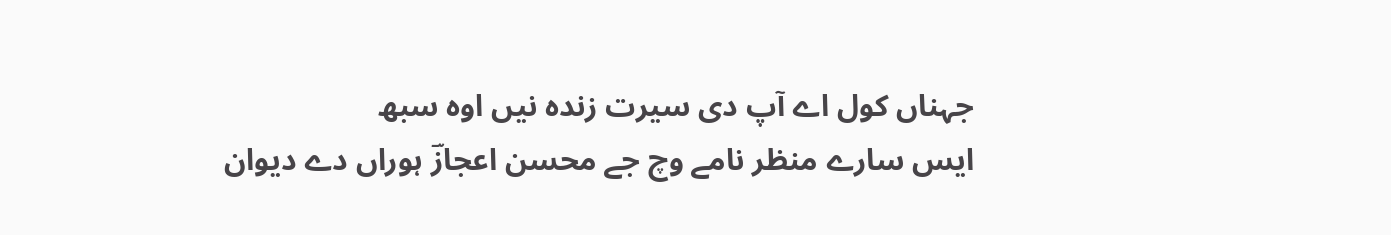جہناں کول اے آپ دی سیرت زندہ نیں اوہ سبھ
ایس سارے منظر نامے وچ جے محسن اعجازؔ ہوراں دے دیوان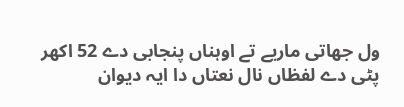ول جھاتی ماریے تے اوہناں پنجابی دے 52 اکھر پٹی دے لفظاں نال نعتاں دا ایہ دیوان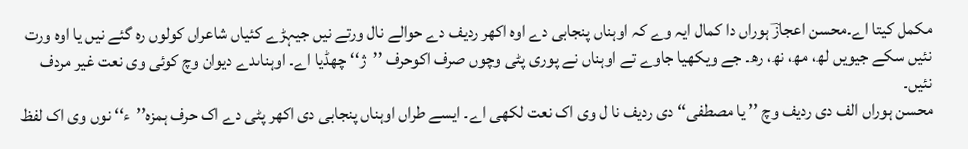مکمل کیتا اے۔محسن اعجازؔ ہوراں دا کمال ایہ وے کہ اوہناں پنجابی دے اوہ اکھر ردیف دے حوالے نال ورتے نیں جیہڑے کئیاں شاعراں کولوں رہ گئے نیں یا اوہ ورت نئیں سکے جیویں لھ، مھ، نھ، رھ۔ جے ویکھیا جاوے تے اوہناں نے پوری پٹی وچوں صرف اکوحرف ’’ژ‘‘ چھڈیا اے۔ اوہناںدے دیوان وچ کوئی وی نعت غیر مردف نئیں۔
محسن ہوراں الف دی ردیف وچ ’’ یا مصطفی‘‘ دی ردیف نا ل وی اک نعت لکھی اے۔ ایسے طراں اوہناں پنجابی دی اکھر پٹی دے اک حرف ہمزہ’’ء‘‘ نوں وی اک لفظ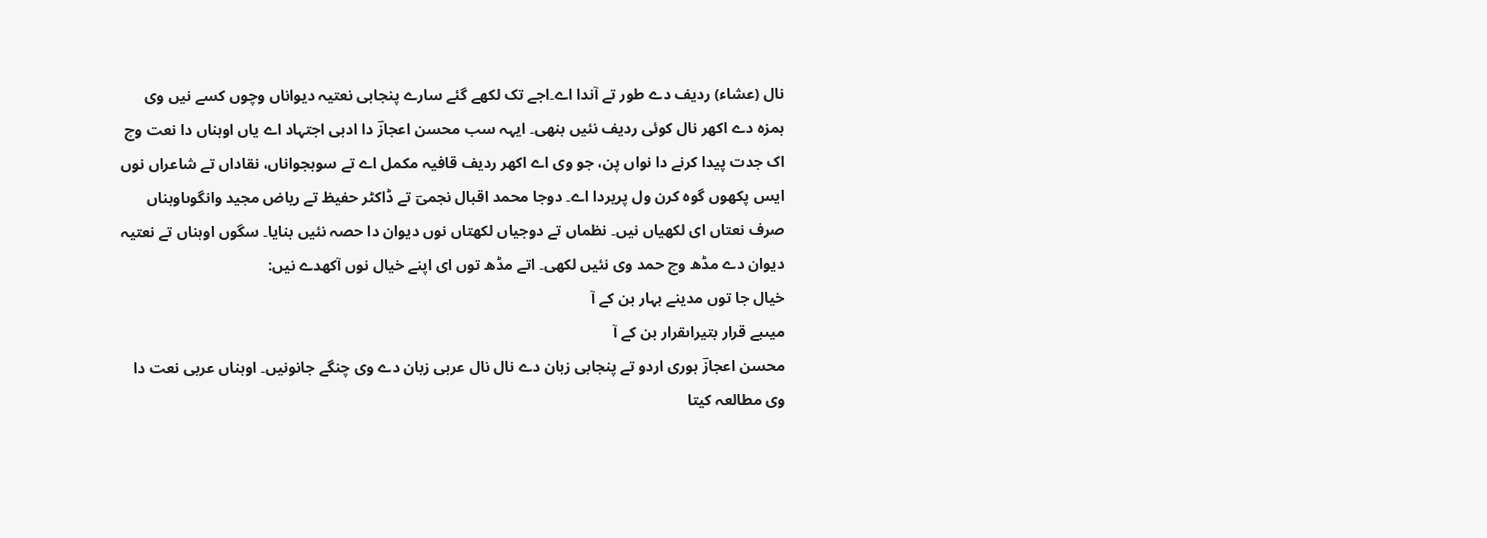نال (عشاء) ردیف دے طور تے آندا اے۔اجے تک لکھے گئے سارے پنجابی نعتیہ دیواناں وچوں کسے نیں وی ہمزہ دے اکھر نال کوئی ردیف نئیں بنھی۔ ایہہ سب محسن اعجازؔ دا ادبی اجتہاد اے یاں اوہناں دا نعت وچ اک جدت پیدا کرنے دا نواں پن، جو وی اے اکھر ردیف قافیہ مکمل اے تے سوہجواناں، نقاداں تے شاعراں نوں ایس پکھوں گوہ کرن ول پریردا اے۔ دوجا محمد اقبال نجمیؔ تے ڈاکٹر حفیظ تے ریاض مجید وانگوںاوہناں صرف نعتاں ای لکھیاں نیں۔ نظماں تے دوجیاں لکھتاں نوں دیوان دا حصہ نئیں بنایا۔ سگوں اوہناں تے نعتیہ دیوان دے مڈھ وچ حمد وی نئیں لکھی۔ اتے مڈھ توں ای اپنے خیال نوں آکھدے نیں:
خیال جا توں مدینے بہار بن کے آ
میںبے قرار بتیراںقرار بن کے آ
محسن اعجازؔ ہوری اردو تے پنجابی زبان دے نال نال عربی زبان دے وی چنگے جانونیں۔ اوہناں عربی نعت دا وی مطالعہ کیتا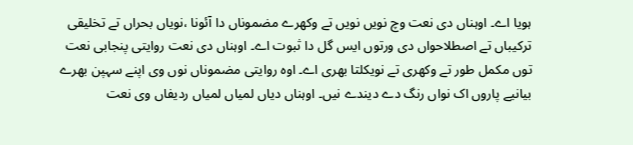ہویا اے۔ اوہناں دی نعت وچ نویں نویں تے وکھرے مضموناں دا آئونا ،نویاں بحراں تے تخلیقی ترکیباں تے اصطلاحواں دی ورتوں ایس گل دا ثبوت اے۔ اوہناں دی نعت روایتی پنجابی نعت توں مکمل طور تے وکھری تے نویکلتا بھری اے۔ اوہ روایتی مضموناں نوں وی اپنے سہپن بھرے بیانیے پاروں اک نواں رنگ دے دیندے نیں۔ اوہناں دیاں لمیاں لمیاں ردیفاں وی نعت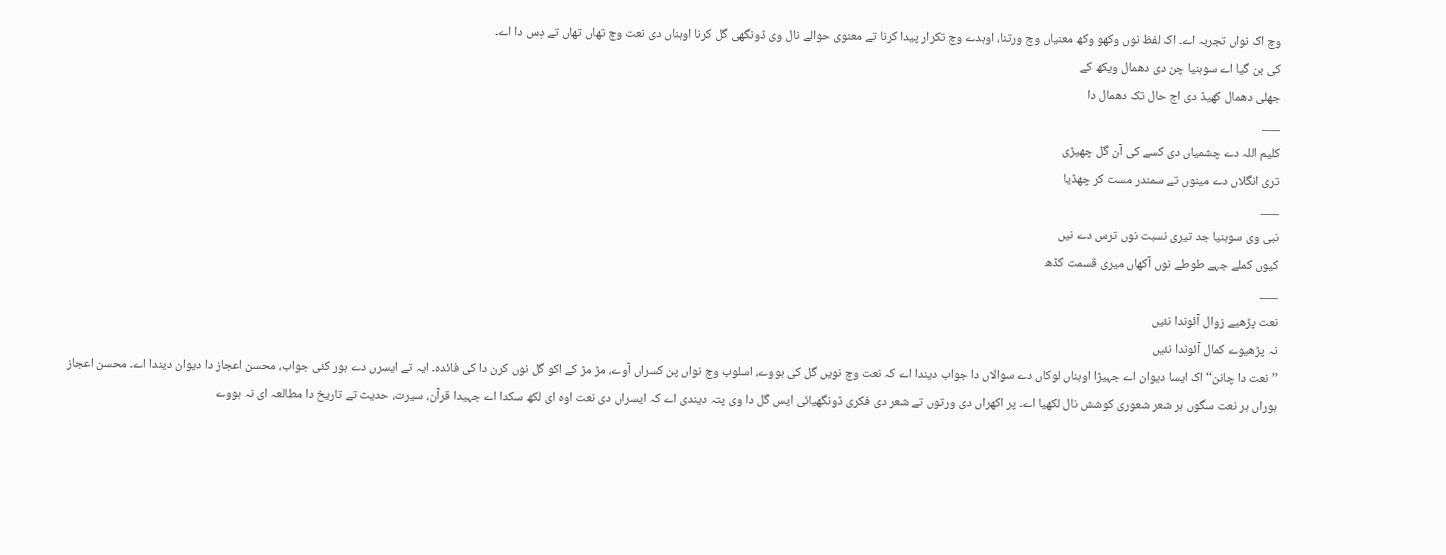وچ اک نواں تجربہ اے۔ اک لفظ نوں وکھو وکھ معنیاں وچ ورتنا، اوہدے وچ تکرار پیدا کرنا تے معنوی حوالے نال وی ڈونگھی گل کرنا اوہناں دی نعت وچ تھاں تھاں تے دِس دا اے۔
کی بن گیا اے سوہنیا چن دی دھمال ویکھ کے
جھلی دھمال کھیڈ دی اج حال تک دھمال دا
___
کلیم اللہ دے چشمیاں دی کسے کی آن گل چھیڑی
تری انگلاں دے مینوں تے سمندر مست کر چھڈیا
___
نبی وی سوہنیا جد تیری نسبت نوں ترس دے نیں
کیوں کملے جہے طوطے نوں آکھاں میری قسمت کڈھ
___
نعت پڑھیے زوال آئوندا نئیں
نہ پڑھیوے کمال آئوندا نئیں
’’نعت دا چانن‘‘ اک ایسا دیوان اے جہیڑا اوہناں لوکاں دے سوالاں دا جواب دیندا اے کہ نعت وچ نویں گل کی ہووے، اسلوب وچ نواں پن کسراں آوے، مڑ مڑ کے اکو گل نوں کرن دا کی فائدہ۔ ایہ تے ایسرں دے ہور کئی جواب، محسن اعجاز دا دیوان دیندا اے۔ محسن اعجاز ہوراں ہر نعت سگوں ہر شعر شعوری کوشش نال لکھیا اے۔ پر اکھراں دی ورتوں تے شعر دی فکری ڈونگھیائی ایس گل دا وی پتہ دیندی اے کہ ایسراں دی نعت اوہ ای لکھ سکدا اے جہیدا قرآن، سیرت، حدیث تے تاریخ دا مطالعہ ای نہ ہووے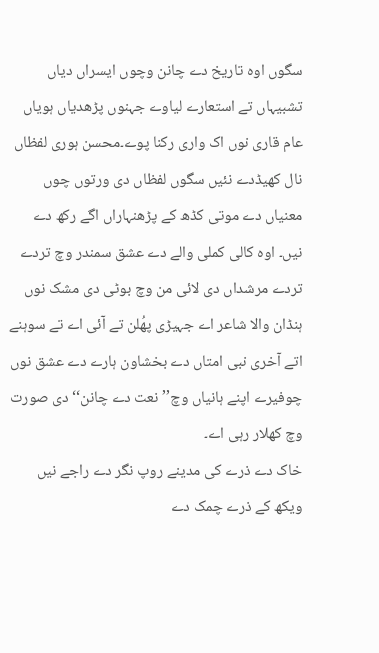سگوں اوہ تاریخ دے چانن وچوں ایسراں دیاں تشبیہاں تے استعارے لیاوے جہنوں پڑھدیاں ہویاں عام قاری نوں اک واری رکنا پوے۔محسن ہوری لفظاں نال کھیڈدے نئیں سگوں لفظاں دی ورتوں چوں معنیاں دے موتی کڈھ کے پڑھنہاراں اگے رکھ دے نیں۔ اوہ کالی کملی والے دے عشق سمندر وچ تردے تردے مرشداں دی لائی من وچ بوٹی دی مشک نوں ہنڈان والا شاعر اے جہیڑی پھُلن تے آئی اے تے سوہنے اتے آخری نبی امتاں دے بخشاون ہارے دے عشق نوں چوفیرے اپنے ہانیاں وچ’’نعت دے چانن‘‘ دی صورت وچ کھلار رہی اے۔
خاک دے ذرے کی مدینے روپ نگر دے راجے نیں
ویکھ کے ذرے چمک دے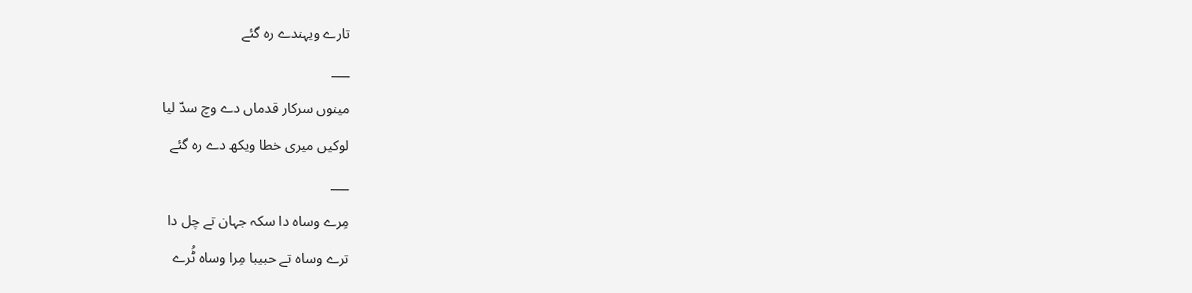تارے ویہندے رہ گئے
___
مینوں سرکار قدماں دے وچ سدّ لیا
لوکیں میری خطا ویکھ دے رہ گئے
___
مِرے وساہ دا سکہ جہان تے چل دا
ترے وساہ تے حبیبا مِرا وساہ ٹُرے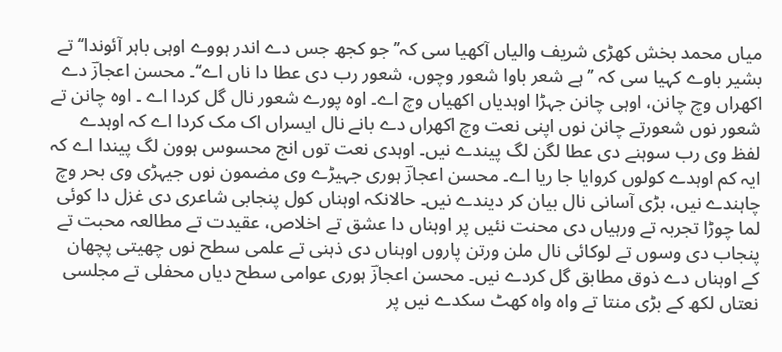میاں محمد بخش کھڑی شریف والیاں آکھیا سی کہ’’ جو کجھ جس دے اندر ہووے اوہی باہر آئوندا‘‘ تے بشیر باوے کہیا سی کہ ’’ ہے شعر باوا شعور وچوں، شعور رب دی عطا دا ناں اے‘‘۔ محسن اعجازؔ دے اکھراں وچ چانن، اوہی چانن جہڑا اوہدیاں اکھیاں وچ اے۔ اوہ پورے شعور نال گل کردا اے ۔ اوہ چانن تے شعور نوں شعورتے چانن نوں اپنی نعت وچ اکھراں دے بانے نال ایسراں اک مک کردا اے کہ اوہدے لفظ وی رب سوہنے دی عطا لگن لگ پیندے نیں۔ اوہدی نعت توں انج محسوس ہوون لگ پیندا اے کہ ایہ کم اوہدے کولوں کروایا جا ریا اے۔ محسن اعجازؔ ہوری جہیڑے وی مضمون نوں جیہڑی وی بحر وچ چاہندے نیں، بڑی آسانی نال بیان کر دیندے نیں۔ حالانکہ اوہناں کول پنجابی شاعری دی غزل دا کوئی لما چوڑا تجربہ تے ورہیاں دی محنت نئیں پر اوہناں دا عشق تے اخلاص، عقیدت تے مطالعہ محبت تے پنجاب دی وسوں تے لوکائی نال ملن ورتن پاروں اوہناں دی ذہنی تے علمی سطح نوں چھیتی پچھان کے اوہناں دے ذوق مطابق گل کردے نیں۔ محسن اعجازؔ ہوری عوامی سطح دیاں محفلی تے مجلسی نعتاں لکھ کے بڑی منتا تے واہ واہ کھٹ سکدے نیں پر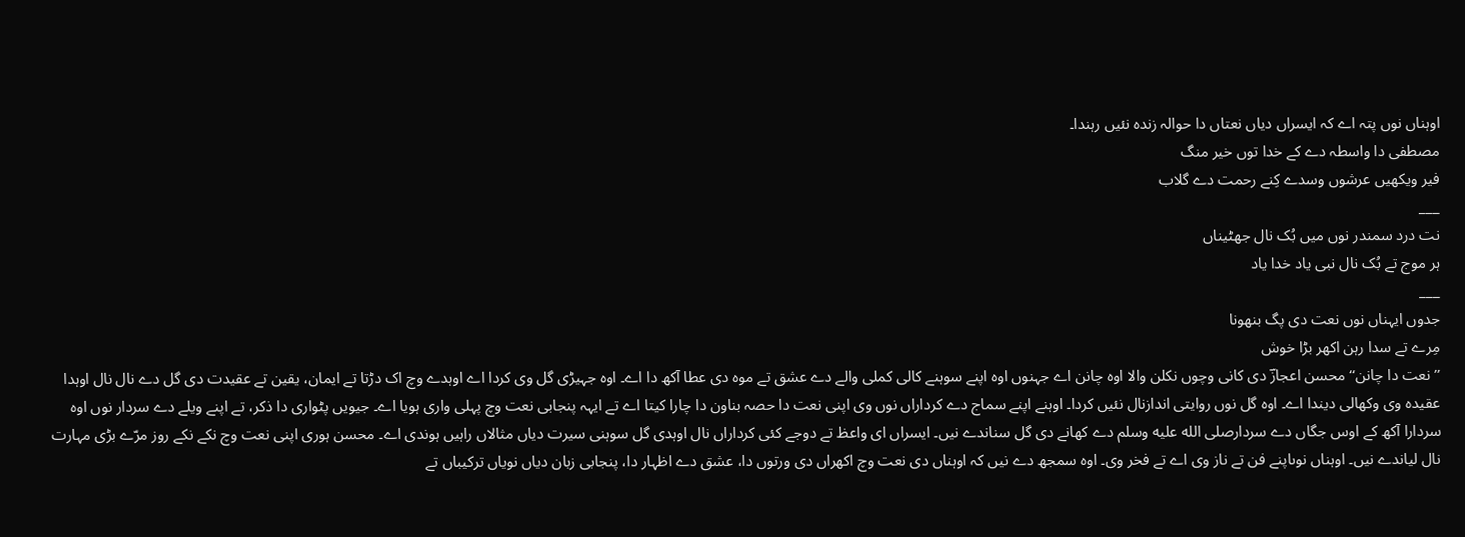اوہناں نوں پتہ اے کہ ایسراں دیاں نعتاں دا حوالہ زندہ نئیں رہندا۔
مصطفی دا واسطہ دے کے خدا توں خیر منگ
فیر ویکھیں عرشوں وسدے کِنے رحمت دے گلاب
___
نت درد سمندر نوں میں بُک نال جھٹیناں
ہر موج تے بُک نال نبی یاد خدا یاد
___
جدوں ایہناں نوں نعت دی پگ بنھونا
مِرے تے سدا رہن اکھر بڑا خوش
’’نعت دا چانن‘‘ محسن اعجازؔ دی کانی وچوں نکلن والا اوہ چانن اے جہنوں اوہ اپنے سوہنے کالی کملی والے دے عشق تے موہ دی عطا آکھ دا اے۔ اوہ جہیڑی گل وی کردا اے اوہدے وچ اک دڑتا تے ایمان، یقین تے عقیدت دی گل دے نال نال اوہدا عقیدہ وی وکھالی دیندا اے۔ اوہ گل نوں روایتی اندازنال نئیں کردا۔ اوہنے اپنے سماج دے کرداراں نوں وی اپنی نعت دا حصہ بناون دا چارا کیتا اے تے ایہہ پنجابی نعت وچ پہلی واری ہویا اے۔ جیویں پٹواری دا ذکر، تے اپنے ویلے دے سردار نوں اوہ سردارا آکھ کے اوس جگاں دے سردارصلى الله عليه وسلم دے کھانے دی گل سناندے نیں۔ ایسراں ای واعظ تے دوجے کئی کرداراں نال اوہدی گل سوہنی سیرت دیاں مثالاں راہیں ہوندی اے۔ محسن ہوری اپنی نعت وچ نکے نکے روز مرّے بڑی مہارت نال لیاندے نیں۔ اوہناں نوںاپنے فن تے ناز وی اے تے فخر وی۔ اوہ سمجھ دے نیں کہ اوہناں دی نعت وچ اکھراں دی ورتوں دا، عشق دے اظہار دا، پنجابی زبان دیاں نویاں ترکیباں تے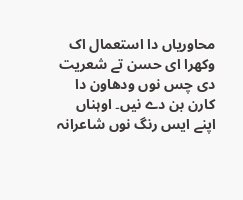محاوریاں دا استعمال اک وکھرا ای حسن تے شعریت دی چس نوں ودھاون دا کارن بن دے نیں۔ اوہناں اپنے ایس رنگ نوں شاعرانہ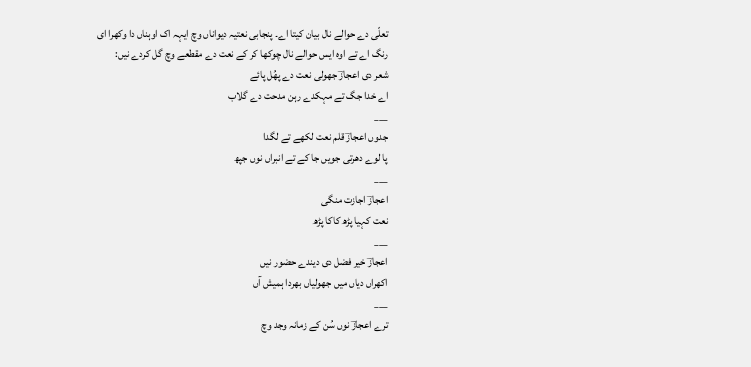تعلّی دے حوالے نال بیان کیتا اے۔ پنجابی نعتیہ دیواناں وچ ایہہ اک اوہناں دا وکھرا ای رنگ اے تے اوہ ایس حوالے نال چوکھا کر کے نعت دے مقطعے وچ گل کردے نیں:
شعر دی اعجازؔ جھولی نعت دے پھُل پائے
اے خدا جگ تے مہکدے رہن مدحت دے گلاب
___
جدوں اعجازؔ قلم نعت لکھے تے لگدا
پا لوے دھرتی جویں جا کے تے انبراں نوں جپھ
___
اعجازؔ اجازت منگی
نعت کہیا پڑھ کاکا پڑھ
___
اعجازؔ خیر فضل دی دیندے حضور نیں
اکھراں دیاں میں جھولیاں بھردا ہمیش آں
___
ترے اعجازؔ نوں سُن کے زمانہ وجد وچ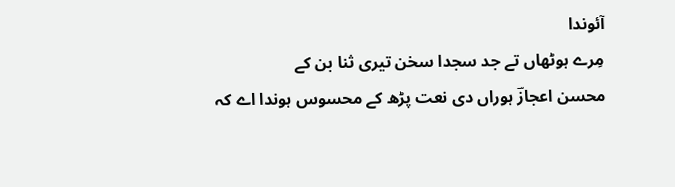آئوندا
مِرے ہوٹھاں تے جد سجدا سخن تیری ثنا بن کے
محسن اعجازؔ ہوراں دی نعت پڑھ کے محسوس ہوندا اے کہ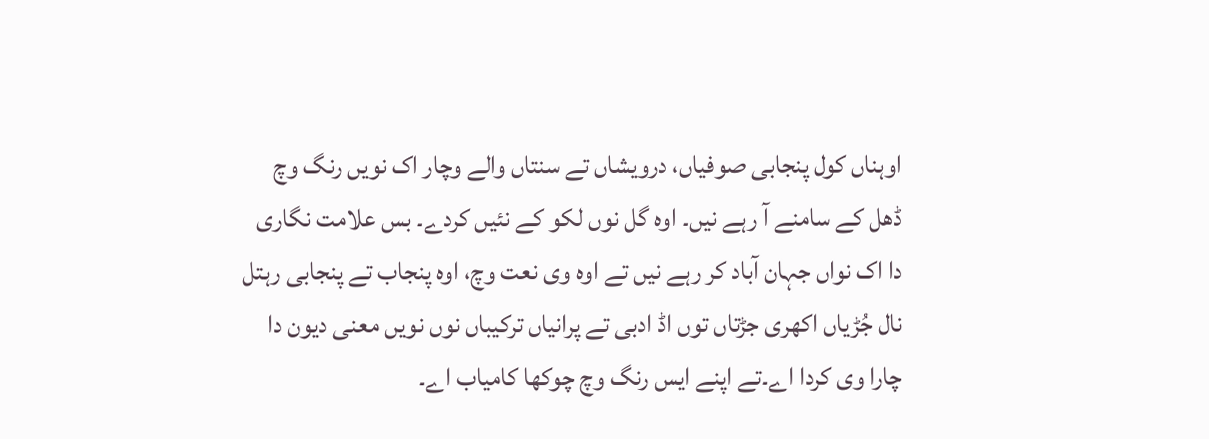اوہناں کول پنجابی صوفیاں، درویشاں تے سنتاں والے وچار اک نویں رنگ وچ ڈھل کے سامنے آ رہے نیں۔ اوہ گل نوں لکو کے نئیں کردے۔ بس علامت نگاری دا اک نواں جہان آباد کر رہے نیں تے اوہ وی نعت وچ، اوہ پنجاب تے پنجابی رہتل نال جُڑیاں اکھری جڑتاں توں اڈ ادبی تے پرانیاں ترکیباں نوں نویں معنی دیون دا چارا وی کردا اے۔تے اپنے ایس رنگ وچ چوکھا کامیاب اے۔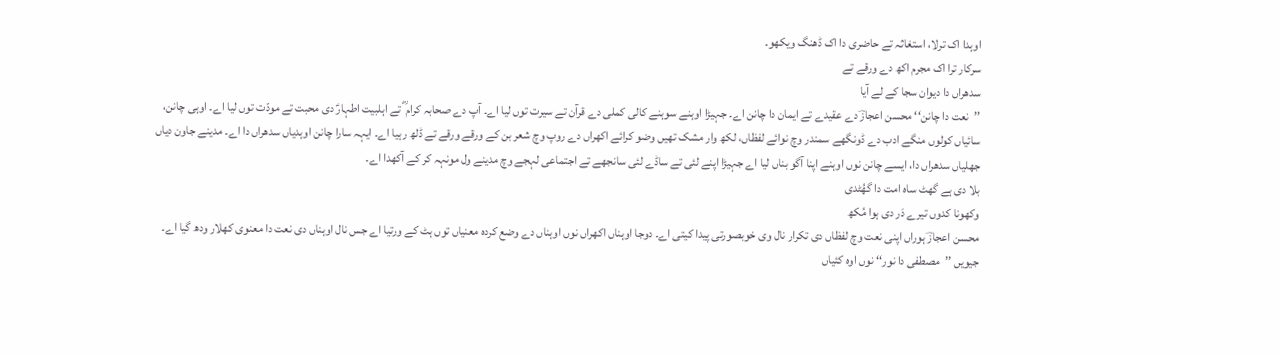اوہدا اک ترلا، استغاثہ تے حاضری دا اک ڈھنگ ویکھو۔
سرکار ترا اک مجرم اکھ دے ورقے تے
سدھراں دا دیوان سجا کے لے آیا
’’نعت دا چانن‘‘ محسن اعجازؔ دے عقیدے تے ایمان دا چانن اے۔ جہیڑا اوہنے سوہنے کالی کملی دے قرآن تے سیرت توں لیا اے۔ آپ دے صحابہ کرام ؓ تے اہلبیت اطہارؑ دی محبت تے مودّت توں لیا اے۔ اوہی چانن، سائیاں کولوں منگے ادب دے ڈونگھے سمندر وچ نوائے لفظاں، لکھ وار مشک تھیں وضو کرائے اکھراں دے روپ وچ شعر بن کے ورقے ورقے تے ڈلھ رہیا اے۔ ایہہ سارا چانن اوہدیاں سدھراں دا اے۔ مدینے جاون دیاں جھلیاں سدھراں دا، ایسے چانن نوں اوہنے اپنا آگو بناں لیا اے جہیڑا اپنے لئی تے ساڈے لئی سانجھے تے اجتماعی لہجے وچ مدینے ول مونہہ کر کے آکھدا اے۔
بلا دی ہے گھٹ ساہ امت دا گھُٹدی
وکھونا کدوں تیرے دَر دی ہوا مُکھ
محسن اعجازؔ ہوراں اپنی نعت وچ لفظاں دی تکرار نال وی خوبصورتی پیدا کیتی اے۔ دوجا اوہناں اکھراں نوں اوہناں دے وضع کردہ معنیاں توں ہٹ کے ورتیا اے جس نال اوہناں دی نعت دا معنوی کھلار ودھ گیا اے۔ جیویں ’’مصطفی دا نور‘‘ نوں اوہ کئیاں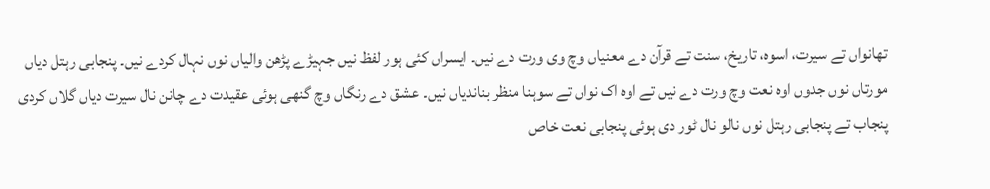تھانواں تے سیرت، اسوہ، تاریخ، سنت تے قرآن دے معنیاں وچ وی ورت دے نیں۔ ایسراں کئی ہور لفظ نیں جہیڑے پڑھن والیاں نوں نہال کردے نیں۔ پنجابی رہتل دیاں مورتاں نوں جدوں اوہ نعت وچ ورت دے نیں تے اوہ اک نواں تے سوہنا منظر بناندیاں نیں۔ عشق دے رنگاں وچ گنھی ہوئی عقیدت دے چانن نال سیرت دیاں گلاں کردی پنجاب تے پنجابی رہتل نوں نالو نال ٹور دی ہوئی پنجابی نعت خاص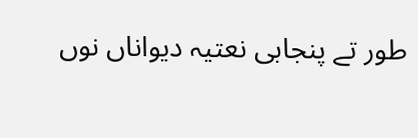طور تے پنجابی نعتیہ دیواناں نوں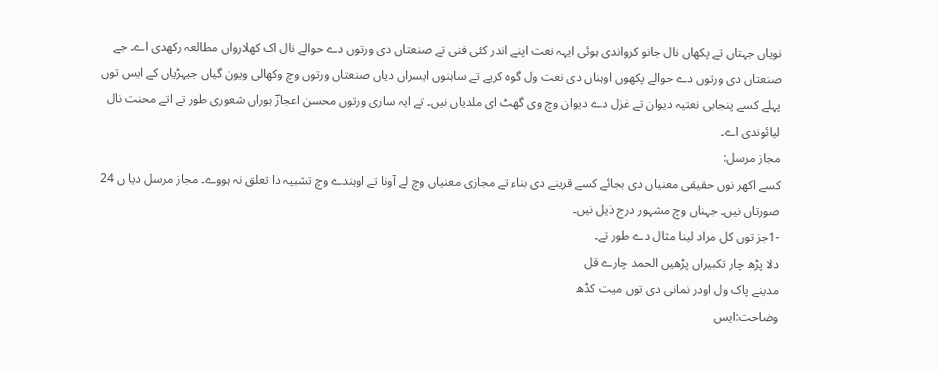نویاں جہتاں تے پکھاں نال جانو کرواندی ہوئی ایہہ نعت اپنے اندر کئی فنی تے صنعتاں دی ورتوں دے حوالے نال اک کھلارواں مطالعہ رکھدی اے۔ جے صنعتاں دی ورتوں دے حوالے پکھوں اوہناں دی نعت ول گوہ کریے تے ساہنوں ایسراں دیاں صنعتاں ورتوں وچ وکھالی ویون گیاں جیہڑیاں کے ایس توں پہلے کسے پنجابی نعتیہ دیوان تے غزل دے دیوان وچ وی گھٹ ای ملدیاں نیں۔ تے ایہ ساری ورتوں محسن اعجازؔ ہوراں شعوری طور تے اتے محنت نال لیائوندی اے۔
مجاز مرسل:
کسے اکھر نوں حقیقی معنیاں دی بجائے کسے قرینے دی بناء تے مجازی معنیاں وچ لے آونا تے اوہندے وچ تشبیہ دا تعلق نہ ہووے۔ مجاز مرسل دیا ں 24 صورتاں نیں۔ جہناں وچ مشہور درج ذیل نیں۔
-1جز توں کل مراد لینا مثال دے طور تے۔
دلا پڑھ چار تکبیراں پڑھیں الحمد چارے قل
مدینے پاک ول اودر نمانی دی توں میت کڈھ
وضاحت:ایس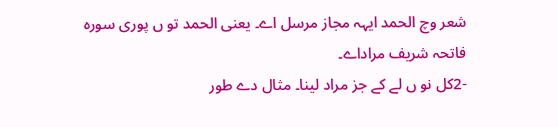شعر وچ الحمد ایہہ مجاز مرسل اے۔ یعنی الحمد تو ں پوری سورہ فاتحہ شریف مراداے۔
-2کل نو ں لے کے جز مراد لینا۔ مثال دے طور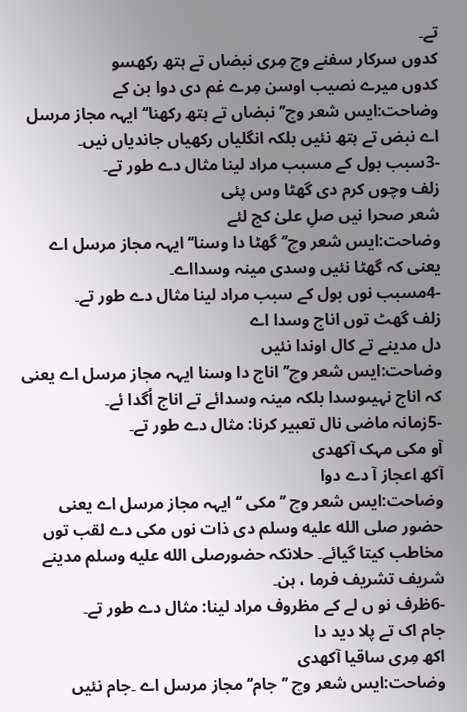تے۔
کدوں سرکار سفنے وچ مِری نبضاں تے ہتھ رکھسو
کدوں میرے نصیب اوسن مِرے غم دی دوا بن کے
وضاحت:ایس شعر وچ’’ نبضاں تے ہتھ رکھنا‘‘ ایہہ مجاز مرسل اے نبض تے ہتھ نئیں بلکہ انگلیاں رکھیاں جاندیاں نیں۔
-3سبب بول کے مسبب مراد لینا مثال دے طور تے۔
زلف وچوں کرم دی گھٹا وس پئی
شعر صحرا نیں صلِ علیٰ کج لئے
وضاحت:ایس شعر وچ’’ گھٹا دا وسنا‘‘ ایہہ مجاز مرسل اے یعنی کہ گھٹا نئیں وسدی مینہ وسدااے۔
-4مسبب نوں بول کے سبب مراد لینا مثال دے طور تے۔
زلف گھٹ توں اناج وسدا اے
دل مدینے تے کال اوندا نئیں
وضاحت:ایس شعر وچ’’ اناج دا وسنا ایہہ مجاز مرسل اے یعنی کہ اناج نہیںوسدا بلکہ مینہ وسدائے تے اناج اُگدا ئے۔
-5زمانہ ماضی نال تعبیر کرنا: مثال دے طور تے۔
آو مکی مہک آکھدی
آکھ اعجاز آ دے دوا
وضاحت:ایس شعر وچ ’’ مکی ‘‘ایہہ مجاز مرسل اے یعنی حضور صلى الله عليه وسلم دی ذات نوں مکی دے لقب توں مخاطب کیتا گیائے۔ حلانکہ حضورصلى الله عليه وسلم مدینے شریف تشریف فرما ، ہن۔
-6ظرف نو ں لے کے مظروف مراد لینا: مثال دے طور تے۔
جام اک تے پلا دید دا
اکھ مِری ساقیا آکھدی
وضاحت:ایس شعر وچ ’’جام‘‘ مجاز مرسل اے ۔جام نئیں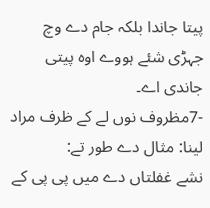پیتا جاندا بلکہ جام دے وچ جہڑی شئے ہووے اوہ پیتی جاندی اے۔
-7مظروف نوں لے کے ظرف مراد لینا: مثال دے طور تے:
نشے غفلتاں دے میں پی پی کے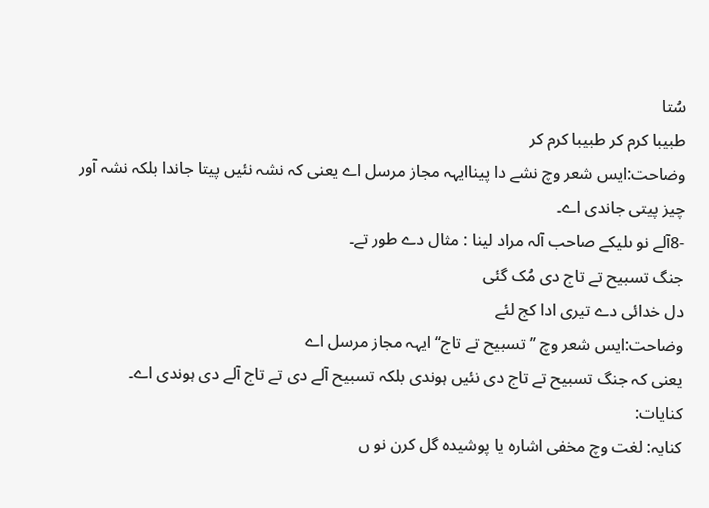سُتا
طبیبا کرم کر طبیبا کرم کر
وضاحت:ایس شعر وچ نشے دا پیناایہہ مجاز مرسل اے یعنی کہ نشہ نئیں پیتا جاندا بلکہ نشہ آور چیز پیتی جاندی اے۔
-8آلے نو ںلیکے صاحب آلہ مراد لینا : مثال دے طور تے۔
جنگ تسبیح تے تاج دی مُک گئی
دل خدائی دے تیری ادا کج لئے
وضاحت:ایس شعر وچ ’’تسبیح تے تاج‘‘ ایہہ مجاز مرسل اے
یعنی کہ جنگ تسبیح تے تاج دی نئیں ہوندی بلکہ تسبیح آلے دی تے تاج آلے دی ہوندی اے۔
کنایات:
کنایہ: لغت وچ مخفی اشارہ یا پوشیدہ گل کرن نو ں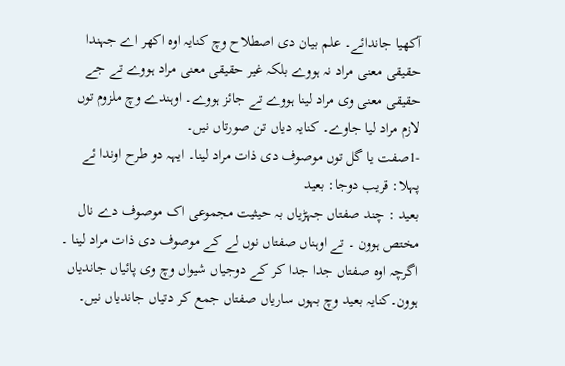آکھیا جاندائے۔ علم بیان دی اصطلاح وچ کنایہ اوہ اکھر اے جہندا حقیقی معنی مراد نہ ہووے بلکہ غیر حقیقی معنی مراد ہووے تے جے حقیقی معنی وی مراد لینا ہووے تے جائز ہووے۔ اوہندے وچ ملزوم توں لازم مراد لیا جاوے۔ کنایہ دیاں تن صورتاں نیں۔
-1صفت یا گل توں موصوف دی ذات مراد لینا۔ ایہہ دو طرح اوندا ئے پہلا: قریب دوجا: بعید
بعید : چند صفتاں جہڑیاں بہ حیثیت مجموعی اک موصوف دے نال مختص ہوون ۔ تے اوہناں صفتاں نوں لے کے موصوف دی ذات مراد لینا ۔ اگرچہ اوہ صفتاں جدا جدا کر کے دوجیاں شیواں وچ وی پائیاں جاندیاں ہوون۔کنایہ بعید وچ بہوں ساریاں صفتاں جمع کر دتیاں جاندیاں نیں۔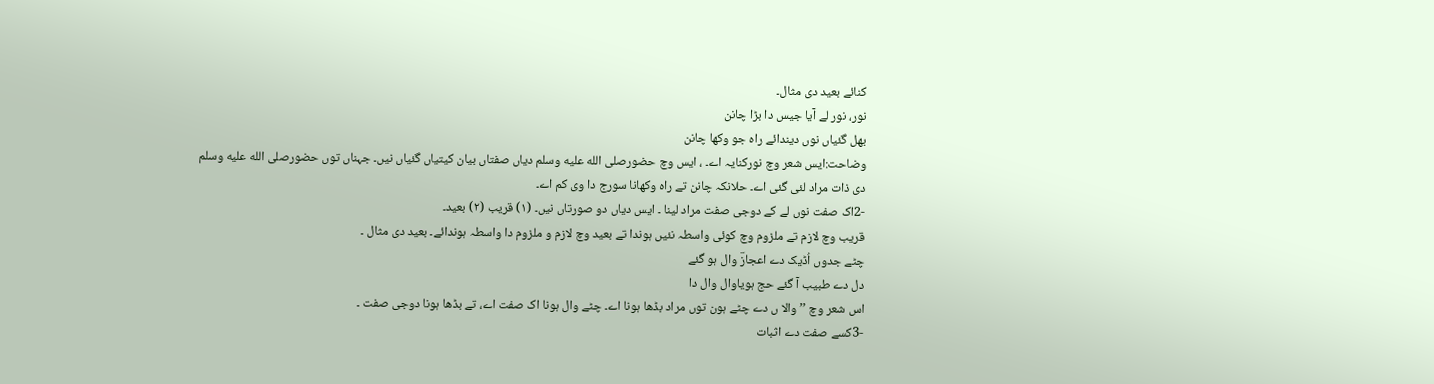کنائے بعید دی مثال۔
نور، نور لے آیا جیس دا بڑا چانن
بھل گئیاں نوں دیندائے راہ جو وکھا چانن
وضاحت:ایس شعر وچ نورکنایہ اے۔ ، ایس وچ حضورصلى الله عليه وسلم دیاں صفتاں بیان کیتیاں گئیاں نیں۔ جہناں توں حضورصلى الله عليه وسلم دی ذات مراد لئی گئی اے۔ حلانکہ چانن تے راہ وکھانا سورج دا وی کم اے۔
-2اک صفت نوں لے کے دوجی صفت مراد لینا ۔ ایس دیاں دو صورتاں نیں۔ (۱) قریب (۲) بعید۔
قریب وچ لازم تے ملزوم وچ کوئی واسطہ نئیں ہوندا تے بعید وچ لازم و ملزوم دا واسطہ ہوندائے۔ بعید دی مثال ۔
چٹے جدوں اُڈیک دے اعجازؔ وال ہو گئے
دل دے طبیب آ گئے حج ہویاوال وال دا
اس شعر وچ ’’ والا ں دے چٹے ہون توں مراد بڈھا ہونا اے۔ چٹے وال ہونا اک صفت اے، تے بڈھا ہونا دوجی صفت ۔
-3کسے صفت دے اثبات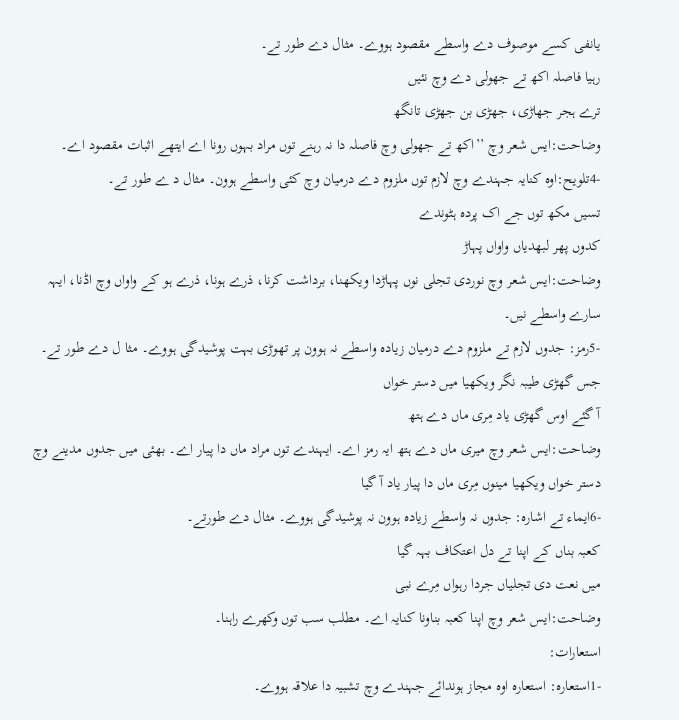یانفی کسے موصوف دے واسطے مقصود ہووے۔ مثال دے طور تے۔
رہیا فاصلہ اکھ تے جھولی دے وچ نئیں
ترے ہجر جھاڑی، جھڑی بن جھڑی تانگھ
وضاحت:ایس شعر وچ ’’اکھ تے جھولی وچ فاصلہ دا نہ رہنے توں مراد بہوں رونا اے ایتھے اثبات مقصود اے۔
-4تلویح:اوہ کنایہ جہندے وچ لازم توں ملزوم دے درمیان وچ کئی واسطے ہوون۔ مثال د ے طور تے۔
تسیں مکھ توں جے اک پردہ ہٹوندے
کدوں پھر لبھدیاں واواں پہاڑ
وضاحت:ایس شعر وچ نوردی تجلی نوں پہاڑدا ویکھنا، برداشت کرنا، ذرے ہونا، ذرے ہو کے واواں وچ اڈنا، ایہہ سارے واسطے نیں۔
-5رمز: جدوں لازم تے ملزوم دے درمیان زیادہ واسطے نہ ہوون پر تھوڑی بہت پوشیدگی ہووے۔ مثا ل دے طور تے۔
جس گھڑی طیبہ نگر ویکھیا میں دستر خواں
آ گئے اوس گھڑی یاد مِری ماں دے ہتھ
وضاحت:ایس شعر وچ میری ماں دے ہتھ ایہ رمز اے۔ ایہندے توں مراد ماں دا پیار اے۔ بھئی میں جدوں مدینے وچ دستر خواں ویکھیا مینوں مِری ماں دا پیار یاد آ گیا
-6ایماء تے اشارہ: جدوں نہ واسطے زیادہ ہوون نہ پوشیدگی ہووے۔ مثال دے طورتے۔
کعبہ بناں کے اپنا تے دل اعتکاف بہہ گیا
میں نعت دی تجلیاں جردا رہواں مِرے نبی
وضاحت:ایس شعر وچ اپنا کعبہ بناونا کنایہ اے۔ مطلب سب توں وکھرے راہنا۔
استعارات:
-1استعارہ: استعارہ اوہ مجاز ہوندائے جہندے وچ تشبیہ دا علاقہ ہووے۔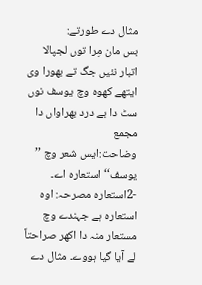مثال دے طورتے:
بس مان مِرا توں لجپالا اتبار نئیں جگ تے بھورا وی
ایتھے کھوہ وچ یوسف نوں سٹ دا بے درد بھراواں دا مجمع
وضاحت:ایس شعر وچ ’’ یوسف‘‘ استعارہ اے۔
-2استعارہ مصرحہ: اوہ استعارہ ہے جہندے وچ مستعار منہ دا اکھر صراحتاً لے آیا گیا ہووے۔ مثال دے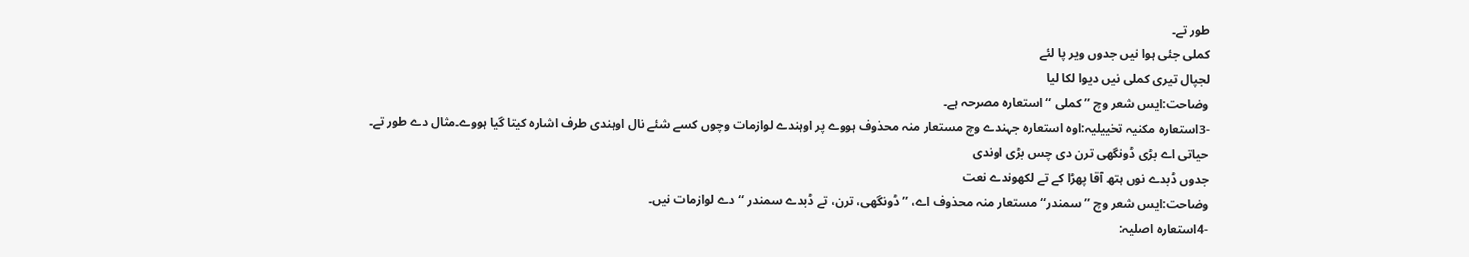طور تے۔
کملی جئی ہوا نیں جدوں ویر پا لئے
لجپال تیری کملی نیں دیوا لکا لیا
وضاحت:ایس شعر وچ ’’ کملی ‘‘ استعارہ مصرحہ ہے۔
-3استعارہ مکنیہ تخییلیہ:اوہ استعارہ جہندے وچ مستعار منہ محذوف ہووے پر اوہندے لوازمات وچوں کسے شئے نال اوہندی طرف اشارہ کیتا گیا ہووے۔مثال دے طور تے۔
حیاتی اے بڑی ڈونگھی ترن دی چس بڑی اوندی
جدوں ڈبدے نوں ہتھ آقا پھڑا کے تے لکھوندے نعت
وضاحت:ایس شعر وچ ’’سمندر‘‘ مستعار منہ محذوف اے، ’’ ڈونگھی، ترن، تے ڈبدے سمندر ‘‘ دے لوازمات نیں۔
-4استعارہ اصلیہ: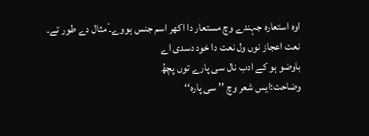اوہ استعارہ جہندے وچ مستعار دا اکھر اسم جنس ہووے۔ْ مثال دے طور تے۔
نعت اعجاز نوں ول نعت دا خود دسدی اے
باوضو ہو کے ادب نال سی پارے توں پچھُ
وضاحت:ایس شعر وچ ’’ سی پارہ‘‘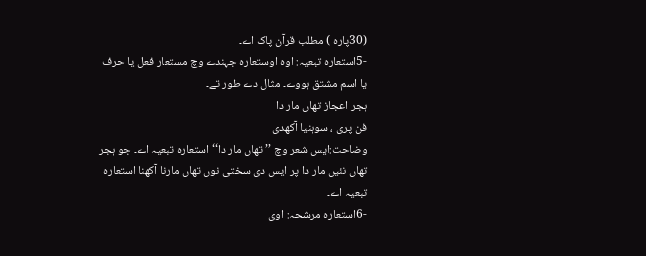(30پارہ ) مطلب قرآن پاک اے۔
-5استعارہ تبعیہ: اوہ اوستعارہ جہندے وچ مستعار فعل یا حرف یا اسم مشتق ہووے۔ مثال دے طور تے۔
ہجر اعجاز تھاں مار دا
فن پری ، سوہنیا آکھدی
وضاحت:ایس شعر وچ ’’ تھاں مار دا‘‘ استعارہ تبعیہ اے۔ جو ہجر تھاں نئیں مار دا پر ایس دی سختی نوں تھاں مارنا آکھنا استعارہ تبعیہ اے۔
-6استعارہ مرشحہ: اوی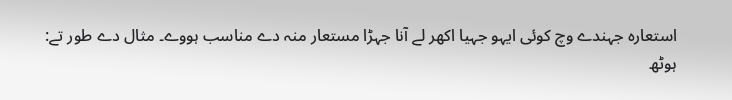استعارہ جہندے وچ کوئی ایہو جہیا اکھر لے آنا جہڑا مستعار منہ دے مناسب ہووے۔ مثال دے طور تے:
ہوٹھ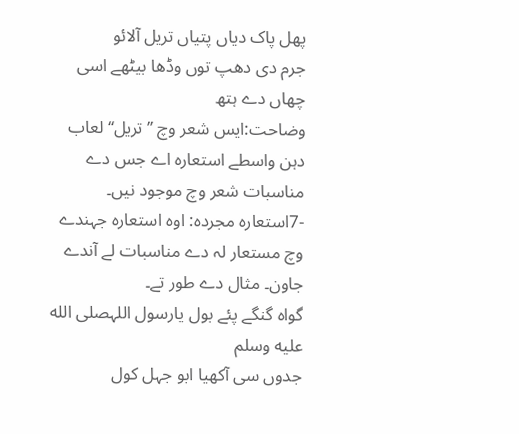پھل پاک دیاں پتیاں تریل آلائو
جرم دی دھپ توں وڈھا بیٹھے اسی چھاں دے ہتھ
وضاحت:ایس شعر وچ ’’ تریل‘‘ لعاب دہن واسطے استعارہ اے جس دے مناسبات شعر وچ موجود نیں۔
-7استعارہ مجردہ: اوہ استعارہ جہندے وچ مستعار لہ دے مناسبات لے آندے جاون۔ مثال دے طور تے۔
گواہ گنگے پئے بول یارسول اللہصلى الله عليه وسلم
جدوں سی آکھیا ابو جہل کول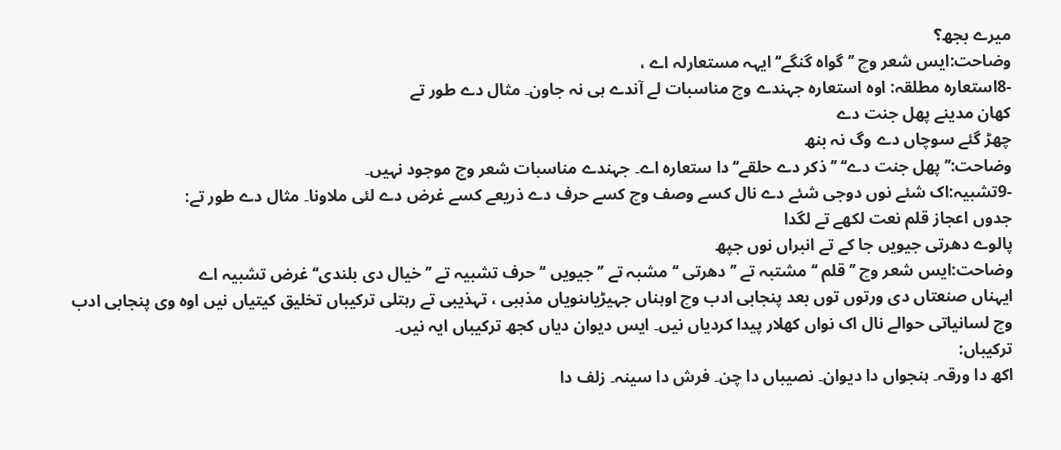میرے بجھ؟
وضاحت:ایس شعر وچ ’’ گواہ گنگے‘‘ ایہہ مستعارلہ اے ،
-8استعارہ مطلقہ: اوہ استعارہ جہندے وچ مناسبات لے آندے ہی نہ جاون۔ مثال دے طور تے
کھان مدینے پھل جنت دے
چھڑ گئے سوچاں دے وگ نہ بنھ
وضاحت:’’ پھل جنت دے‘‘ ’’ ذکر دے حلقے‘‘ دا ستعارہ اے۔ جہندے مناسبات شعر وچ موجود نہیں۔
-9تشبیہ:اک شئے نوں دوجی شئے دے نال کسے وصف وچ کسے حرف دے ذریعے کسے غرض دے لئی ملاونا۔ مثال دے طور تے:
جدوں اعجاز قلم نعت لکھے تے لگدا
پالوے دھرتی جیویں جا کے تے انبراں نوں جپھ
وضاحت:ایس شعر وچ ’’ قلم ‘‘ مشتبہ تے ’’ دھرتی ‘‘ مشبہ تے ’’ جیویں ‘‘ حرف تشبیہ تے ’’ خیال دی بلندی‘‘ غرض تشبیہ اے
ایہناں صنعتاں دی ورتوں توں بعد پنجابی ادب وچ اوہناں جہیڑیاںنویاں مذہبی ، تہذیبی تے رہتلی ترکیباں تخلیق کیتیاں نیں اوہ وی پنجابی ادب وچ لسانیاتی حوالے نال اک نواں کھلار پیدا کردیاں نیں۔ ایس دیوان دیاں کجھ ترکیباں ایہ نیں۔
ترکیباں:
اکھ دا ورقہ۔ ہنجواں دا دیوان۔ نصیباں دا چن۔ فرش دا سینہ۔ زلف دا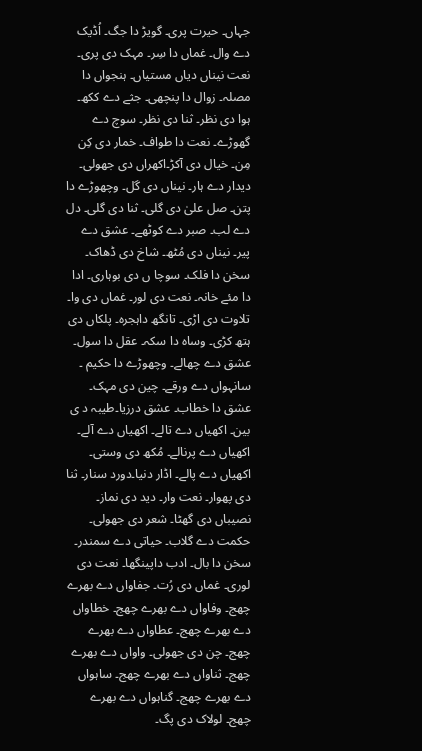جہاں۔ حیرت پری۔ گویڑ دا جگ۔ اُڈیک دے وال۔ غماں دا سِر۔ مہک دی پری۔ نعت نیناں دیاں مستیاں۔ ہنجواں دا مصلہ۔ زوال دا پنچھی۔ جثے دے ککھ۔ ہوا دی نظر۔ ثنا دی نظر۔ سوچ دے گھوڑے۔ نعت دا طواف۔ خمار دی کِن مِن۔ خیال دی آکڑ۔اکھراں دی جھولی۔ دیدار دے ہار۔ نیناں دی گل۔ وچھوڑے دا پتن۔ صل علیٰ دی گلی۔ ثنا دی گلی۔ دل دے لب۔ صبر دے کوٹھے۔ عشق دے پیر۔ نیناں دی مُٹھ۔ شاخ دی ڈھاک۔ سخن دا فلک۔ سوچا ں دی بوہاری۔ ادا دا مئے خانہ۔ نعت دی لور۔ غماں دی وا۔ تلاوت دی اڑی۔ تانگھ داہجرہ۔ پلکاں دی ہتھ کڑی۔ وساہ دا سکہ۔ عقل دا سول۔ عشق دے چھالے۔ وچھوڑے دا حکیم ۔ سانہواں دے ورقے۔ چین دی مہک۔ عشق دا خطاب۔ عشق درزیا۔طیبہ د ی بین۔ اکھیاں دے تالے۔ اکھیاں دے آلے۔ اکھیاں دے پرنالے۔ مُکھ دی وستی۔ اکھیاں دے پالے۔ اڈار دنیا۔دورد سنار۔ ثنا دی پھوار۔ نعت وار۔ دید دی نماز۔ نصیباں دی گھٹا۔ شعر دی جھولی۔ حکمت دے گلاب۔ حیاتی دے سمندر۔ سخن دا بال۔ ادب داپینگھا۔ نعت دی لوری۔ غماں دی رُت۔ جفاواں دے بھرے چھج۔ وفاواں دے بھرے چھج۔ خطاواں دے بھرے چھج۔ عطاواں دے بھرے چھج۔ چن دی جھولی۔ واواں دے بھرے چھج۔ ثناواں دے بھرے چھج۔ ساہواں دے بھرے چھج۔ گناہواں دے بھرے چھج۔ لولاک دی پگ۔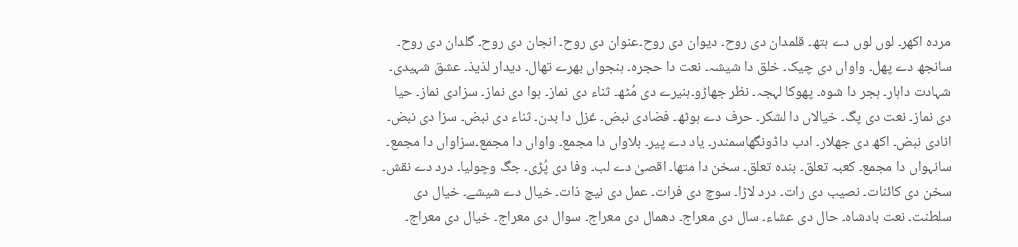مردہ اکھر۔ لوں لوں دے ہتھ۔ قلمدان دی روح۔ دیوان دی روح۔عنوان دی روح۔ انجان دی روح۔ گلدان دی روح۔ سانجھ دے پھل۔ واواں دی چیک۔ خلق دا شیشہ۔ نعت دا حجرہ۔ ہنجواں بھرے تھال۔ دیدار لذیذ۔ عشق شہیدی۔ شہادت داہار۔ ہجر دا شوہ۔ پھوکا لہجہ۔ نظر جھاڑو۔ہنیرے دی مُٹھ۔ ثناء دی نماز۔ ہوا دی نماز۔ سزادی نماز۔ حیا دی نماز۔ نعت دی پگ۔ خیالاں دا لشکر۔ حرف دے ہوٹھ۔ فضادی نبض۔ غزل دا بدن۔ ثناء دی نبض۔ سزا دی نبض۔ انادی نبض۔ اکھ دی جھلار۔ ادب داڈونگھاسمندر۔ یاد دے پیر۔ بلاواں دا مجمع۔ واواں دا مجمع۔سزاواں دا مجمع۔ سانہواں دا مجمع۔ کعبہ تعلق۔ بندہ تعلق۔ سخن دا متھا۔ اقصیٰ دے لب۔ وفا دی پُڑی۔ جگ وچولیا۔ درد دے نقش۔ سخن دی کائنات۔ نصیب دی رات۔ درد لاڑا۔ سوچ دی فرات۔ عمل دی نیچ ذات۔ خیال دے شیشے۔ خیال دی سلطنت۔ نعت بادشاہ۔ حال دی عشاء۔ سال دی معراج۔ دھمال دی معراج۔ سوال دی معراج۔ خیال دی معراج۔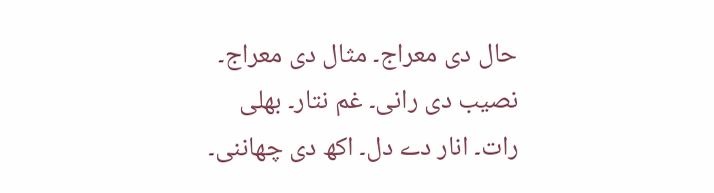حال دی معراج۔ مثال دی معراج۔ نصیب دی رانی۔ غم نتار۔ بھلی رات۔ انار دے دل۔ اکھ دی چھاننی۔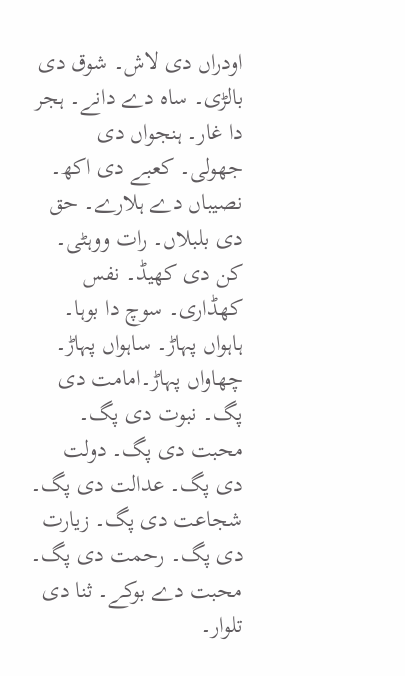اودراں دی لاش۔ شوق دی بالڑی۔ ساہ دے دانے۔ ہجر دا غار۔ ہنجواں دی جھولی۔ کعبے دی اکھ۔ نصیباں دے ہلارے۔ حق دی بلبلاں۔ رات ووہٹی۔ کن دی کھیڈ۔ نفس کھڈاری۔ سوچ دا بوہا۔ ہاہواں پہاڑ۔ ساہواں پہاڑ۔ چھاواں پہاڑ۔امامت دی پگ۔ نبوت دی پگ۔ محبت دی پگ۔ دولت دی پگ۔ عدالت دی پگ۔ شجاعت دی پگ۔ زیارت دی پگ۔ رحمت دی پگ۔ محبت دے بوکے۔ ثنا دی تلوار۔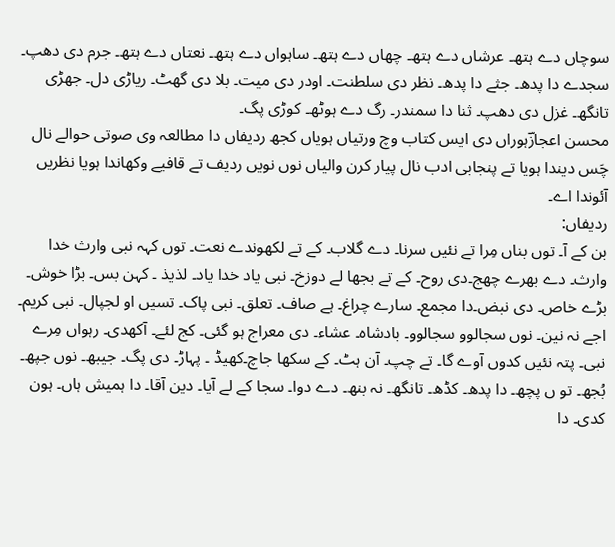سوچاں دے ہتھ۔ عرشاں دے ہتھ۔ چھاں دے ہتھ۔ ساہواں دے ہتھ۔ نعتاں دے ہتھ۔ جرم دی دھپ۔ سجدے دا پدھ۔ جثے دا پدھ۔ نظر دی سلطنت۔ اودر دی میت۔ بلا دی گھٹ۔ ریاڑی دل۔ جھڑی تانگھ۔ غزل دی دھپ۔ ثنا دا سمندر۔ رگ دے ہوٹھ۔ کوڑی پگ۔
محسن اعجازؔہوراں دی ایس کتاب وچ ورتیاں ہویاں کجھ ردیفاں دا مطالعہ وی صوتی حوالے نال چَس دیندا ہویا تے پنجابی ادب نال پیار کرن والیاں نوں نویں ردیف تے قافیے وکھاندا ہویا نظریں آئوندا اے۔
ردیفاں:
بن کے آ۔ توں بناں مِرا تے نئیں سرنا۔ دے گلاب۔ کے تے لکھوندے نعت۔ توں کہہ نبی وارث خدا وارث۔ دے بھرے چھج۔دی روح۔ کے تے بجھا لے دوزخ۔ نبی یاد خدا یاد۔ لذیذ ۔ کہن بس۔ بڑا خوش۔ بڑے خاص۔ دی نبض۔دا مجمع۔ سارے چراغ۔ ہے صاف۔ تعلق۔ نبی پاک۔ تسیں او لجپال۔ نبی کریم۔ اجے نہ نین۔ نوں سجالوو سجالوو۔ بادشاہ۔ عشاء۔ دی معراج ہو گئی۔ کج لئے۔ آکھدی۔ رہواں مِرے نبی۔ پتہ نئیں کدوں آوے گا۔ تے چپ۔ آن ہٹ۔ کے سکھا جاچ۔کھیڈ ۔ پہاڑ۔ دی پگ۔ جیبھ۔ نوں جپھ۔ بُجھ۔ تو ں پچھ۔ دا پدھ۔ کڈھ۔ تانگھ۔ نہ بنھ۔ دے دوا۔ سجا کے لے آیا۔ دین آقا۔ دا ہمیش ہاں۔ ہون کدی۔ دا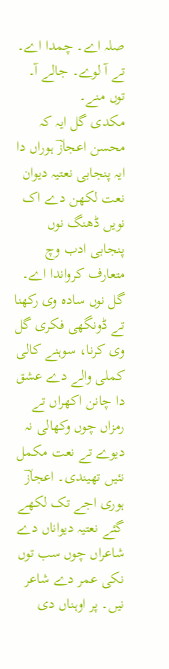صلہ اے۔ چمدا اے۔ تے آ لوے۔ جالے آ۔ توں منے۔
مکدی گل ایہ کہ محسن اعجازؔ ہوراں دا ایہ پنجابی نعتیہ دیوان نعت لکھن دے اک نویں ڈھنگ نوں پنجابی ادب وچ متعارف کرواندا اے۔ گل نوں سادہ وی رکھنا تے ڈونگھی فکری گل وی کرنا، سوہنے کالی کملی والے دے عشق دا چانن اکھراں تے رمزاں چوں وکھالی نہ دیوے تے نعت مکمل نئیں تھیندی۔ اعجازؔ ہوری اجے تک لکھے گئے نعتیہ دیواناں دے شاعراں چوں سب توں نکی عمر دے شاعر نیں۔ پر اوہناں دی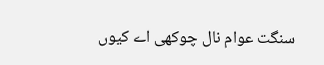سنگت عوام نال چوکھی اے کیوں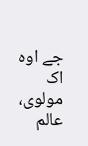جے اوہ اک مولوی، عالم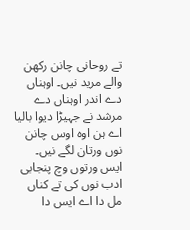تے روحانی چانن رکھن والے مرید نیں۔ اوہناں دے اندر اوہناں دے مرشد نے جہیڑا دیوا بالیا اے ہن اوہ اوس چانن نوں ورتان لگے نیں۔ ایس ورتوں وچ پنجابی ادب نوں کی تے کناں مل دا اے ایس دا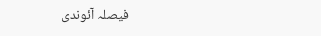فیصلہ آئوندی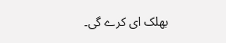بھلک ای کرے گی۔